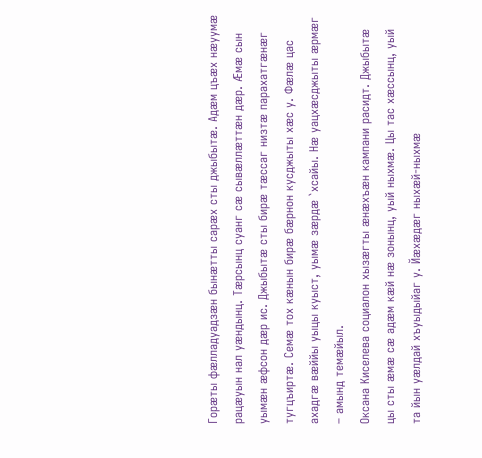Горæты фæлладуадзæн бынæтты сарæх сты джыбытæ. Адæм цъæх нæуумæ рацæуын нал уæндынц. Тæрсынц суанг сæ сывæллæттæн дæр. Æмæ сын уымæн æфсон дæр ис. Джыбытæ сты бирæ тæссаг низтæ парахатгæнæг тугцъиртæ. Семæ тох кæнын бирæ бæрнон кусджыты хæс у. Фæлæ цас ахадгæ вæййы уыцы куыст, уымæ зæрдæ `хсайы. Нæ уацхæсджыты æрмæг – амынд темæйыл.
Оксана Киселева социалон хызæгты æнæхъæн кампани расидт. Джыбытæ цы сты æмæ сæ адæм кæй нæ зонынц, уый ныхмæ. Цы тас хæссынц, уый та йын уæлдай хъуыдыйаг у. Йæхæдæг ныхæй-ныхмæ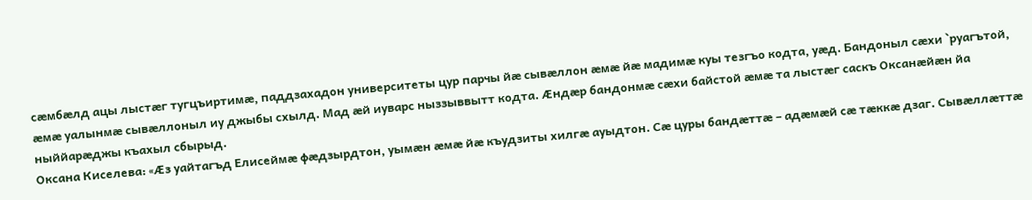сæмбæлд ацы лыстæг тугцъиртимæ, паддзахадон университеты цур парчы йæ сывæллон æмæ йæ мадимæ куы тезгъо кодта, уæд. Бандоныл сæхи `руагътой, æмæ уалынмæ сывæллоныл иу джыбы схылд. Мад æй иуварс ныззыввытт кодта. Æндæр бандонмæ сæхи байстой æмæ та лыстæг саскъ Оксанæйæн йа ныййарæджы къахыл сбырыд.
Оксана Киселева: «Æз уайтагъд Елисеймæ фæдзырдтон, уымæн æмæ йæ къудзиты хилгæ ауыдтон. Сæ цуры бандæттæ – адæмæй сæ тæккæ дзаг. Сывæллæттæ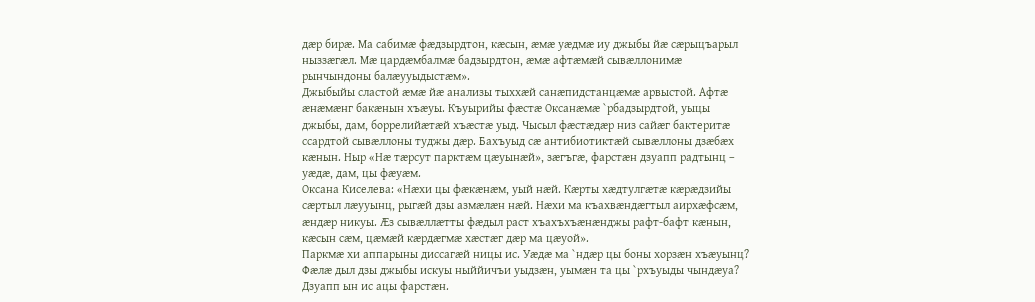дæр бирæ. Ма сабимæ фæдзырдтон, кæсын, æмæ уæдмæ иу джыбы йæ сæрыцъарыл ныззæгæл. Мæ цардæмбалмæ бадзырдтон, æмæ афтæмæй сывæллонимæ рынчындоны балæууыдыстæм».
Джыбыйы сластой æмæ йæ анализы тыххæй санæпидстанцæмæ арвыстой. Афтæ æнæмæнг бакæнын хъæуы. Къуырийы фæстæ Оксанæмæ `рбадзырдтой, уыцы джыбы, дам, боррелийæтæй хъæстæ уыд. Чысыл фæстæдæр низ сайæг бактеритæ ссардтой сывæллоны туджы дæр. Бахъуыд сæ антибиотиктæй сывæллоны дзæбæх кæнын. Ныр «Нæ тæрсут парктæм цæуынæй», зæгъгæ, фарстæн дзуапп радтынц – уæдæ, дам, цы фæуæм.
Оксана Киселева: «Нæхи цы фæкæнæм, уый нæй. Кæрты хæдтулгæтæ кæрæдзийы сæртыл лæууынц, рыгæй дзы азмæлæн нæй. Нæхи ма къахвæндæгтыл аирхæфсæм, æндæр никуы. Æз сывæллæтты фæдыл раст хъахъхъæнæнджы рафт-бафт кæнын, кæсын сæм, цæмæй кæрдæгмæ хæстæг дæр ма цæуой».
Паркмæ хи аппарыны диссагæй ницы ис. Уæдæ ма `ндæр цы боны хорзæн хъæуынц? Фæлæ дыл дзы джыбы искуы ныййичъи уыдзæн, уымæн та цы `рхъуыды чындæуа? Дзуапп ын ис ацы фарстæн.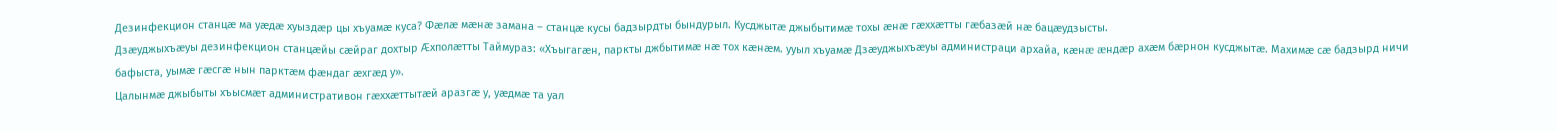Дезинфекцион станцæ ма уæдæ хуыздæр цы хъуамæ куса? Фæлæ мæнæ замана – станцæ кусы бадзырдты бындурыл. Кусджытæ джыбытимæ тохы æнæ гæххæтты гæбазæй нæ бацæудзысты.
Дзæуджыхъæуы дезинфекцион станцæйы сæйраг дохтыр Æхполæтты Таймураз: «Хъыгагæн, паркты джбытимæ нæ тох кæнæм. ууыл хъуамæ Дзæуджыхъæуы администраци архайа, кæнæ æндæр ахæм бæрнон кусджытæ. Махимæ сæ бадзырд ничи бафыста, уымæ гæсгæ нын парктæм фæндаг æхгæд у».
Цалынмæ джыбыты хъысмæт административон гæххæттытæй аразгæ у, уæдмæ та уал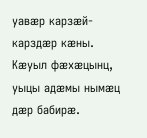уавæр карзæй-карздæр кæны. Кæуыл фæхæцынц, уыцы адæмы нымæц дæр бабирæ.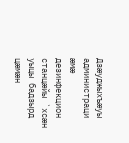Дзæуджыхъæуы администраци æмæ дезинфекцион станцæйы `хсæн уыцы бадзырд цæмæн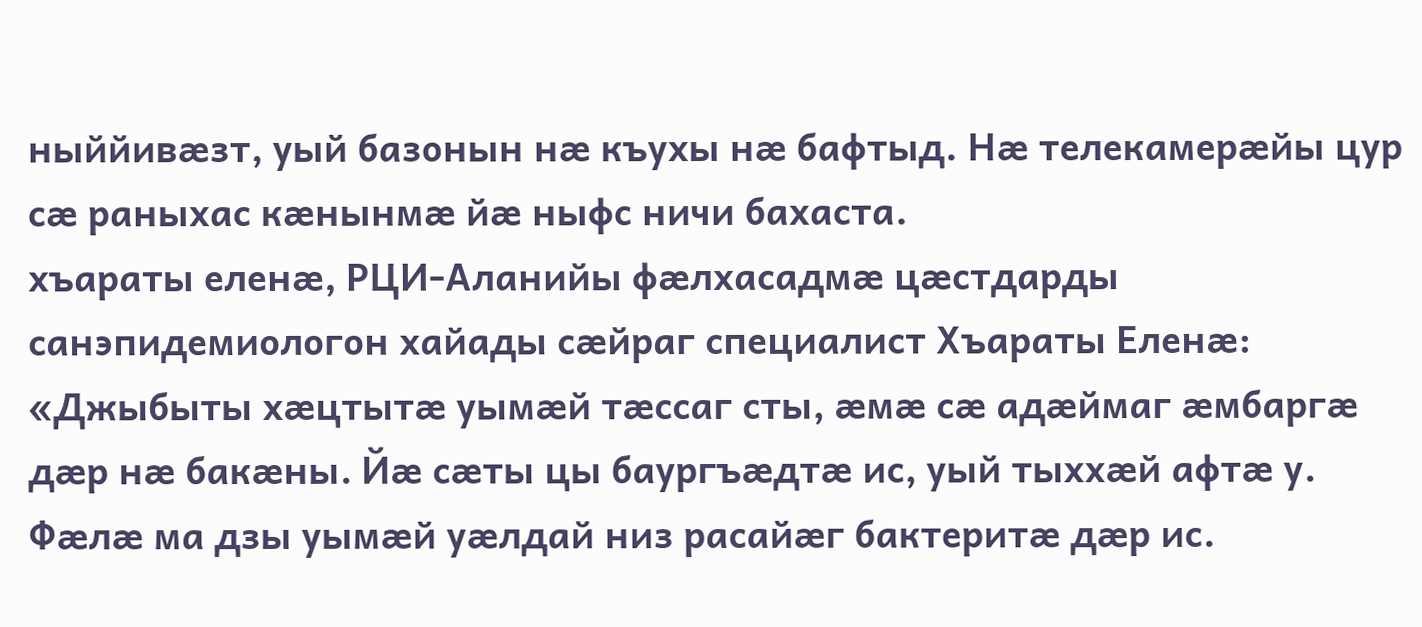ныййивæзт, уый базонын нæ къухы нæ бафтыд. Нæ телекамерæйы цур сæ раныхас кæнынмæ йæ ныфс ничи бахаста.
хъараты еленæ, РЦИ-Аланийы фæлхасадмæ цæстдарды санэпидемиологон хайады сæйраг специалист Хъараты Еленæ: «Джыбыты хæцтытæ уымæй тæссаг сты, æмæ сæ адæймаг æмбаргæ дæр нæ бакæны. Йæ сæты цы баургъæдтæ ис, уый тыххæй афтæ у. Фæлæ ма дзы уымæй уæлдай низ расайæг бактеритæ дæр ис.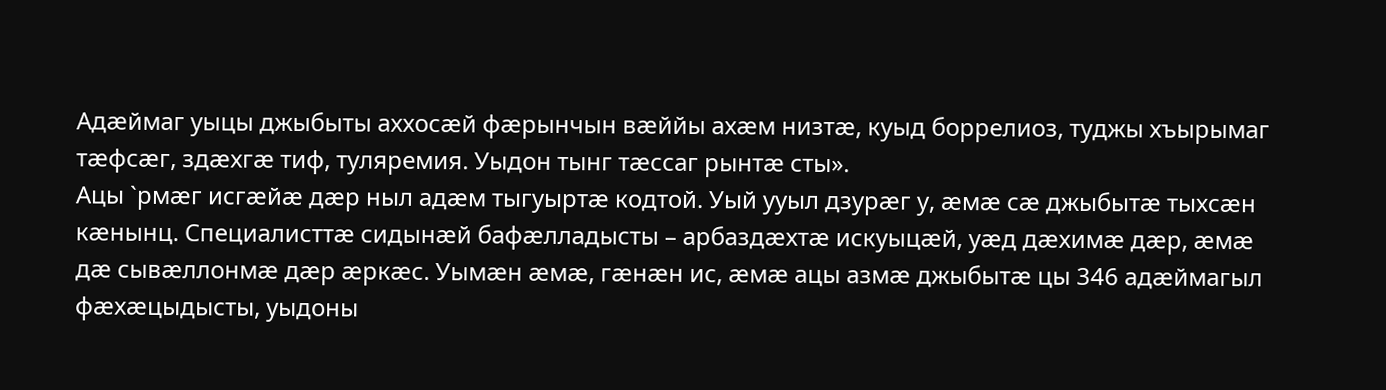Адæймаг уыцы джыбыты аххосæй фæрынчын вæййы ахæм низтæ, куыд боррелиоз, туджы хъырымаг тæфсæг, здæхгæ тиф, туляремия. Уыдон тынг тæссаг рынтæ сты».
Ацы `рмæг исгæйæ дæр ныл адæм тыгуыртæ кодтой. Уый ууыл дзурæг у, æмæ сæ джыбытæ тыхсæн кæнынц. Специалисттæ сидынæй бафæлладысты – арбаздæхтæ искуыцæй, уæд дæхимæ дæр, æмæ дæ сывæллонмæ дæр æркæс. Уымæн æмæ, гæнæн ис, æмæ ацы азмæ джыбытæ цы 346 адæймагыл фæхæцыдысты, уыдоны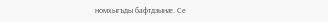номхыгъды бафтдзынæ. Се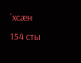`хсæн 154 сты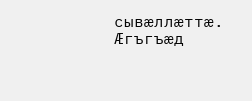сывæллæттæ. Æгъгъæд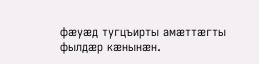фæуæд тугцъирты амæттæгты фылдæр кæнынæн.